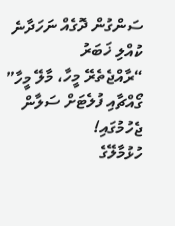ސަންގުން ދޮގެއް ނަހަދާނެ
ކުއްލި ޚަބަރު
“ރާއްޖެތެރޭ މީހާ، މާލޭ މީހާ” ގޯއްޗާއި ފުލެޓަށް ސަލާން ޖެހުމުގައި!
ހުޅުމާލޭގެ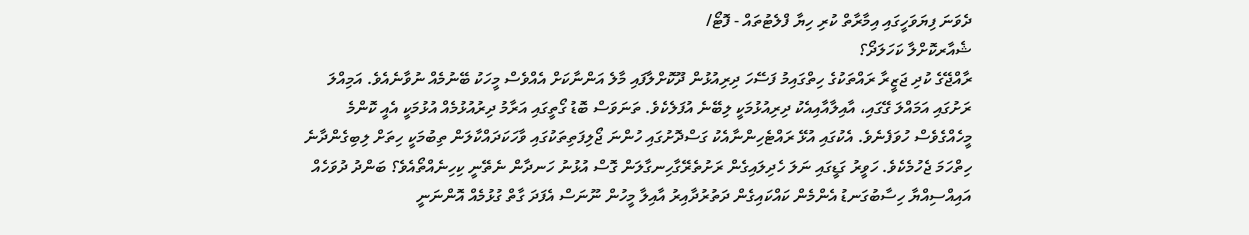ދެވަނަ ފިޔަވަހީގައި އިމާރާތް ކުރި ހިޔާ ފްލެޓުތައް - ފޮޓޯ/
ޝެއާރކޮށްލާ ކަހަލަދޯ؟
ރާއްޖޭގެ ކުދި ޖަޒީރާ ރައްތަކުގެ ހިތްގައިމު ފަސޭހަ ދިރިއުޅުން ދޫކޮށްލާފައި މާލެ އަންނާކަށް އެއްވެސް މީހަކު ބޭނުމެއް ނުވާނެއެވެ. އަމިއްލަ ރަށުގައި އަމައްލަ ގޭގައި، އާއިލާއާއިއެކު ދިރިއުޅުމަކީ ލިބޭނެ އުފަލެކެވެ. ތަނަވަސް ބޮޑު ގޯތީގައި އަރާމު ދިރުއުޅުމެއް އުޅުމަކީ އެއީ ކޮންމެ މީހެއްގެވެސް ހުވަފެނެވެ. އެކުގައި އުޅޭ ރައްޓެހިންނާއެކު ގަސްދޮށުގައި ހުންނަ ޖޯލިފަތިތަކުގައި ވާހަކަދައްކާލަން ތިބުމަކީ ހިތަށް ލިބިގެންދާނެ ހިތްހަމަ ޖެހުމެކެވެ. ހަވީރު ގަޑީގައި ނަލަ ހެދިލައިގެން ރަށުތެރޭގާހިނގާލަން ގޮސް އުޅުނު ހަނދާން ނެތޭނީ ކިހިނެއްތޯއެވެ؟ ބަންދު ދުވަހެއް އައިއްސިއްޔާ ހިސާބުގަނޑު އެންމެން ކައްކައިގެން ދަތުރުދާއިރު އާއިލާ މީހުން ނޫނަސް އެފަދަ ގާތް ގުޅުމެއް އޮންނަނީ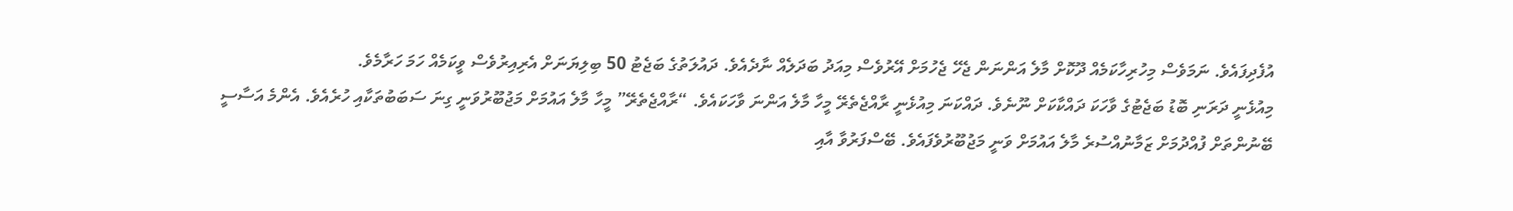އުފެދިފައެވެ. ނަމަވެސް މިހުރިހާކަމެއް ދޫކޮށް މާލެ އަންނަން ޖެހޭ ޖެހުމަށް އޭރުވެސް މިއަދު ބަދަލެއް ނާދެއެވެ. ދައުލަތުގެ ބަޖެޓު 50 ބިލިޔަނަށް އެރިއިރުވެސް ވީކަމެއް ހަމަ ހަރާމެވެ.
މިއުޅެނީ ދަރަނި ބޮޑު ބަޖެޓުގެ ވާހަކަ ދައްކާކަށް ނޫނެވެ. ދައްކަނަ މިއުޅެނީ ރާއްޖެތެރޭ މީހާ މާލެ އަންނަ ވާހަކައެވެ. “ރާއްޖެތެރޭ” މީހާ މާލެ އައުމަށް މަޖުބޫރުވަނީ ގިނަ ސަބަބުތަކާއި ހުރެއެވެ. އެންމެ އަސާސީ ބޭނުންތަށް ފުއްދުމަށް ޒަމާނުއްސުރެ މާލެ އައުމަށް ވަނީ މަޖުބޫރުވެފައެވެ. ބޭސްފަރުވާ އާއި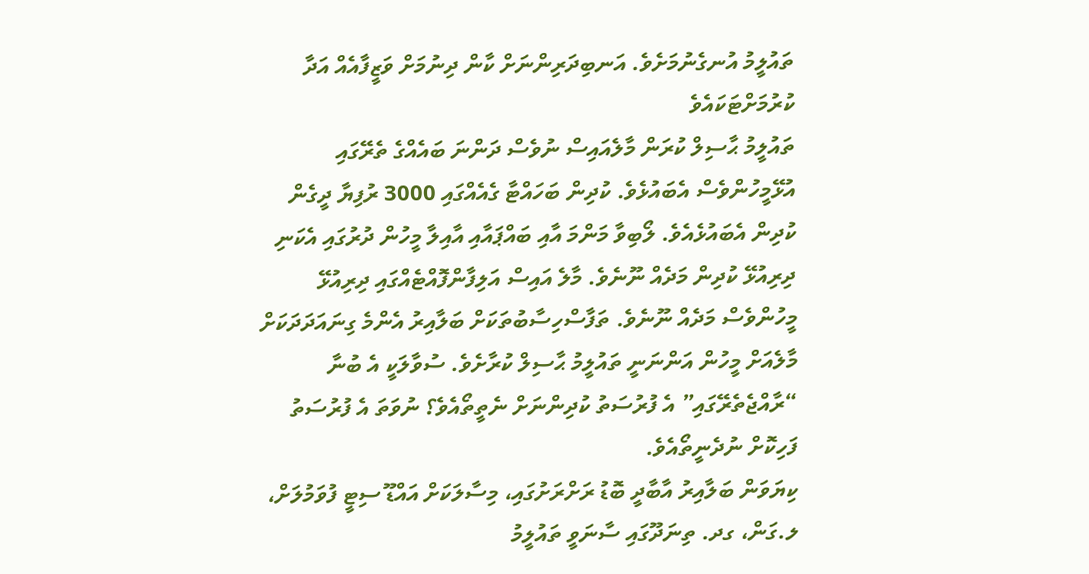ތައުލީމު އުނގެނުމަށެވެ. އަނބިދަރިންނަށް ކާން ދިނުމަށް ވަޒީފާއެއް އަދާ ކުރުމަށްޓަކައެވެ
ތައުލީމު ޙާސިލް ކުރަން މާލެއައިސް ނުވެސް ދަންނަ ބައެއްގެ ތެރޭގައި އުޅޭމީހުންވެސް އެބައުޅެވެ. ކުދިން ބަހައްޓާ ގެއެއްގައި 3000 ރުފިޔާ ދީގެން ކުދިން އެބައުޅެއެވެ. ލޯބިވާ މަންމަ އާއި ބައްޕައާއި އާއިލާ މީހުން ދުރުގައި އެކަނި ދިރިއުޅޭ ކުދިން މަދެއް ނޫނެވެ. މާލެ އައިސް އަލިފާންފޮއްޓެއްގައި ދިރިއުޅޭ މީހުންވެސް މަދެއް ނޫނެވެ. ތަފާސްހިސާބުތަކަށް ބަލާއިރު އެންމެ ގިނައަދަދަކަށް މާލެއަށް މީހުން އަންނަނީ ތައުލީމު ޙާސިލް ކުރާށެވެ. ސުވާލަކީ އެ ބުނާ “ރާއްޖެތެރޭގައި” އެ ފުރުސަތު ކުދިންނަށް ނެތީތޯއެވެ؟ ނުވަތަ އެ ފުރުސަތު ފަހިކޮށް ނުދެނީތޯއެވެ.
ކިޔަވަން ބަލާއިރު އާބާދީ ބޮޑު ރަށްރަށުގައި، މިސާލަކަށް އައްޑޫ ސިޓީ ފުވަމުލަށް، ލ.ގަން، ގދ. ތިނަދޫގައި ސާނަވީ ތައުލީމު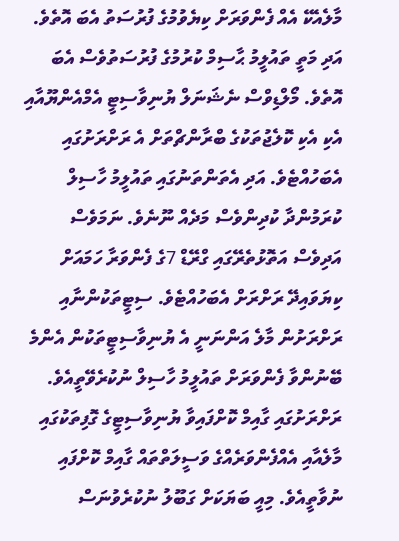މާލެއެކޭ އެއް ފެންވަރަށް ކިޔެވުމުގެ ފުރުސަތު އެބަ އޮތެވެ. އަދި މަތީ ތައުލީމު ޙާސިމް ކުރުމުގެ ފުރުސަތުވެސް އެބަ އޮތެވެ. މޯލްޑިވްސް ނެޝަނަލް ޔުނިވާސިޓީ އެމްއެންޔޫއާއި އެކި އެކި ކޮލެޖުތަކުގެ ބްރާންޗްތަށް އެ ރަށްރަށުގައި އެބަހުއްޓެވެ. އަދި އެތަންތަނުގައި ތައުލީމު ހާސިލް ކުރަމުންދާ ކުދިންވެސް މަދެއް ނޫނެވެ. ނަމަވެސް އަދިވެސް އަތޮޅުތެރޭގައި ގްރޭޑް 7ގެ ފެންވަރާ ހަމައަށް ކިޔަވައިދޭ ރަށްރަށް އެބަހުއްޓެވެ. ސިޓީތަކުންނާއި ރަށްރަށުން މާލެ އަންނަނީ އެ ޔުނިވާސިޓީތަކުން އެންމެ ބޭނުންވާ ފެންވަރަށް ތައުލީމު ހާސިލް ނުކުރެވޭތީއެވެ. ރަށްރަށުގައި ގާއިމް ކޮށްފައިވާ ޔުނިވާސިޓީގެ ގޮފިތަކުގައި މާލެއާއި އެއްފެންވަރެއްގެ ވަސީލަތްތައް ގާއިމް ކޮށްފައި ނުވާތީއެވެ. މިއީ ބަޔަކަށް ގަބޫލު ނުކުރެވުނަސް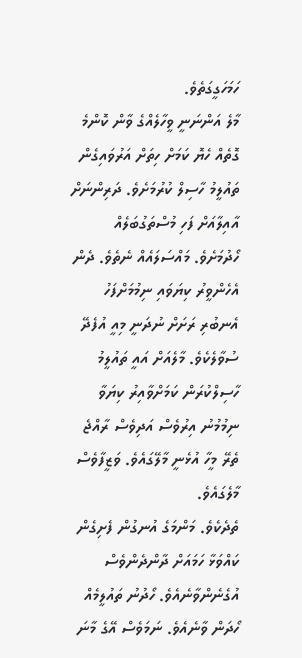ހަމަހަގީގަތެވެ.
މާލެ އަންނަނީ ވީހާލެއްގެ ވާން ކޮންމެ ގޮތެއް ހެޔޮ ކަމަށް ހިތަށް އަރުވައިގެން ތައުލީމު ހާސިލް ކުރުމަށެވެ. ދަރިންނަށް އާއިލާއަށް ފަހި މުސްތަގުބަލެއް ހޯދުމަށެވެ. މައްސަލައެއް ނެތެވެ. ދެން އެހެންވީރު ކިޔަވައި ނިމުމަށްފަހު އެނބުރި ރަށަށް ނުދަނީ މިއީ އުފެދޭ ސުވާލެކެވެ. މާލެއަށް އައީ ތައުލީމު ހާސިލްކުރަން ކަމަށްވާއިރު ކިޔަވާ ނިމުމުނު އިރުވެސް އަދިވެސް ރާއްޖެ ތެރޭ މީހާ އުޅެނީ މާލޭގައެވެ. ވަޒީފާވެސް މާލެގައެވެ.
ތެދެކެވެ. މަންމަގެ އުނގުން ފެށިގެން ކައްވަޅާ ހަމައަށް ދާންދެންވެސް އުގެނެންވާނެއެވެ. ހޯދުނު ތައުލީމެއް ހޯދަން ވާނެއެވެ. ނަމަވެސް އޭގެ މާނަ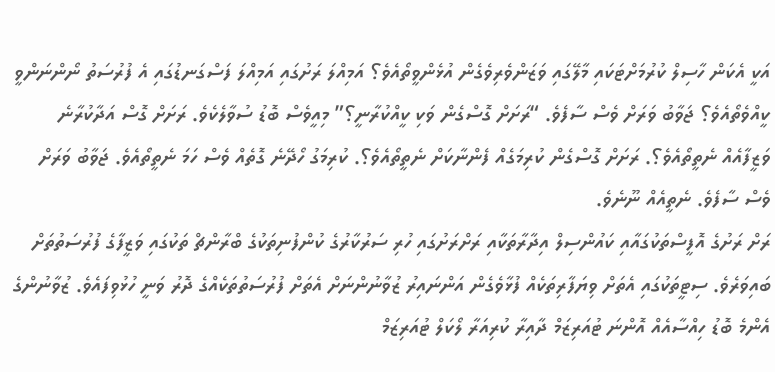އަކީ އެކަން ހާސިލް ކުރުމަށްޓަކައި މާލޭގައި ވަޒަންވެރިވެގެން އުޅެންވީތޯއެވެ؟ އަމިއްލަ ރަށުގައި އަމިއްލަ ފަސްގަނޑުގައި އެ ފުރުސަތު ނޯންނަންވީ ކީއްވެތޯއެވެ؟ ޖަވާބު ވަރަށް ވެސް ސާފެވެ. “ރަށަށް ގޮސްގެން ވަކި ކީއްކުރާނީ؟” މިއީވެސް ބޮޑު ސުވާލެކެވެ. ރަށަށް ގޮސް އަދާކުރާނެ ވަޒީފާއެއް ނެތީތޯއެވެ؟. ރަށަށް ގޮސްގެން ކުރިމަގެއް ފެންނާކަށް ނެތީތޯއެވެ؟. ކުރިމަގު ހޯދޭނެ ގޮތެއް ވެސް ހަމަ ނެތީތޯއެވެ. ޖަވާބު ވަރަށް ވެސް ސާފެވެ. ނެތީއެއް ނޫނެވެ.
ރަށް ރަށުގެ އޮފީސްތަކުގައާއި ކައުންސިލް އިދާރާތަކާއި ރަށްރަށުގައި ހުރި ސަރުކާރުގެ ކުންފުނިތަކުގެ ބްރާންޗް ތަކުގައި ވަޒީފާގެ ފުރުސަތުތަށް ބައިވަރެވެ. ސިޓީތަކުގައި އެތަށް ވިޔަފާރިތަކެއް ފުޅާވެގެން އަންނައިރު ޒުވާނުންނަށް އެތަށް ފުރުސަތުތަކެއްގެ ދޮރު ވަނީ ހުޅުވިފައެވެ. ޒުވާނުންގެ އެންމެ ބޮޑު ހިއްސާއެއް އޮންނަ ޓުއަރިޒަމް ދާއިރާ ކުރިއަރާ ލޯކަލް ޓުއަރިޒަމް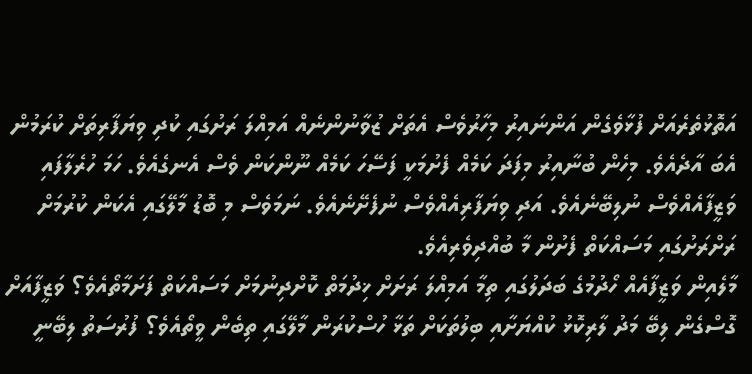އަތޮޅުތެރެއަށް ފުޅާވެގެން އަންނައިރު މިހާރުވެސް އެތަށް ޒުވާނުންނެއް އަމިއްލަ ރަށުގައި ކުދި ވިޔަފާރިތަށް ކުރަމުން އެބަ އާދެއެވެ. މިހެން ބުނާއިރު މިފަދަ ކަމެއް ފެށުމަކީ ފަސޭހަ ކަމެއް ނޫންކަން ވެސް އެނގެއެވެ. ހަމަ ހުރެލާފައި ވަޒީފާއެއްވެސް ނުލިބޭނެއެވެ. އަދި ވިޔަފާރިއެއްވެސް ނުފެށޭނެއެވެ. ނަމަވެސް މި ބޮޑު މާލޭގައި އެކަން ކުރުމަށް ރަށްރަށުގައި މަސައްކަތް ފެށުން މާ ބުއްދިވެރިއެވެ.
މާލެއިން ވަޒީފާއެއް ހޯދުމުގެ ބަދަލުގައި ތިމާ އަމިއްލަ ރަށަށް ޚިދުމަތް ކޮށްދިނުމަށް މަސައްކަތް ފަށަމާތޯއެވެ؟ ވަޒީފާއަށް ގޮސްގެން ލިބޭ މަދު ލާރިކޮޅު ކުއްޔަށާއި ބިލުތަކަށް ތަޅާ ހުސްކުރަން މާލޭގައި ތިބެން ވީތޯއެވެ؟ ފުރުސަތު ލިބޭނީ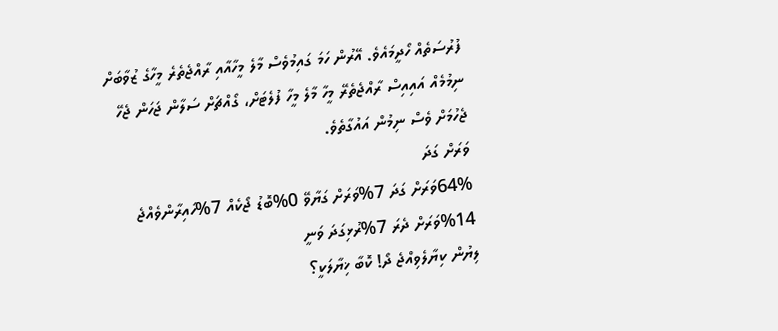ފުރުސަތެއް ހޯދީމައެވެ. އޭރުން ހަމަ ގައިމުވެސް މާލެ މީހާއާއި ރާއްޖެތެރެ މީހާގެ ޒުވާބަށް ނިމުމެއް އައިއިސް ރާއްޖެތެރޭ މީހާ މާލެ މީހާ ފުލެޓަށް، ގޯއްޗަށް ސަލާން ޖަހަން ޖެހޭ ޖެހުމަށް ވެސް ނިމުން އައުގާތެވެ.
ވަރަށް ގަދަ
64%ވަރަށް ގަދަ 7%ވަރަށް ގަޔާވޭ 0%ބޮޑު ޖޯކެއް 7%ހައިރާންވެއްޖެ 14%ވަރަށް ދެރަ 7%ރުޅިގަދަ ވަނީ
ލިޔުން ކިޔާލެވިއްޖެ ދޯ! ކޮބާ ޚިޔާލަކީ؟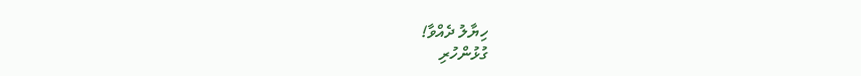ހިޔާލު ދެއްވާ!
ގުޅުންހުރި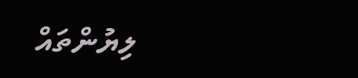ލިޔުންތައް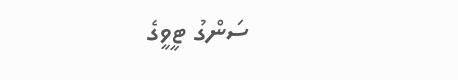ސަންގު ޓީވީގެ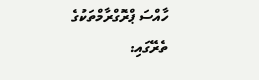ހާއްސަ ޕްރޮގްރާމްތަކުގެ ތެރޭގައި: